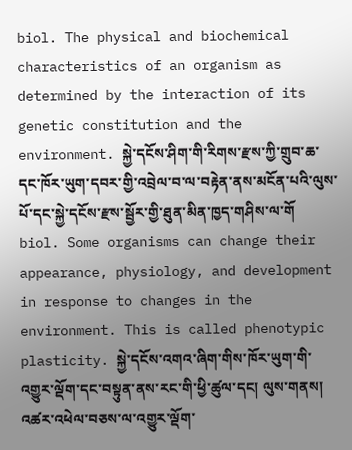biol. The physical and biochemical characteristics of an organism as determined by the interaction of its genetic constitution and the environment. སྐྱེ་དངོས་ཤིག་གི་རིགས་རྫས་ཀྱི་གྲུབ་ཆ་དང་ཁོར་ཡུག་དབར་གྱི་འབྲེལ་བ་ལ་བརྟེན་ནས་མངོན་པའི་ལུས་པོ་དང་སྐྱེ་དངོས་རྫས་སྦྱོར་གྱི་ཐུན་མིན་ཁྱད་གཤིས་ལ་གོ
biol. Some organisms can change their appearance, physiology, and development in response to changes in the environment. This is called phenotypic plasticity. སྐྱེ་དངོས་འགའ་ཞིག་གིས་ཁོར་ཡུག་གི་འགྱུར་ལྡོག་དང་བསྟུན་ནས་རང་གི་ཕྱི་ཚུལ་དང། ལུས་གནས། འཚར་འཕེལ་བཅས་ལ་འགྱུར་ལྡོག་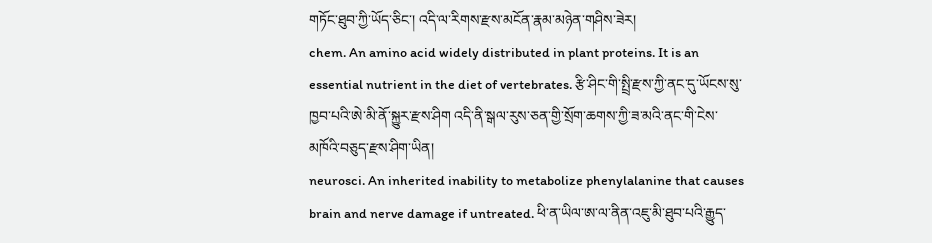གཏོང་ཐུབ་ཀྱི་ཡོད་ཅིང་། འདི་ལ་རིགས་རྫས་མངོན་རྣམ་མཉེན་གཤིས་ཟེར།
chem. An amino acid widely distributed in plant proteins. It is an essential nutrient in the diet of vertebrates. རྩི་ཤིང་གི་སྤྲི་རྫས་ཀྱི་ནང་དུ་ཡོངས་སུ་ཁྱབ་པའི་ཨེ་མི་ནོ་སྐྱུར་རྫས་ཤིག འདི་ནི་སྒལ་རུས་ཅན་གྱི་སྲོག་ཆགས་ཀྱི་ཟ་མའི་ནང་གི་ངེས་མཁོའི་བཅུད་རྫས་ཤིག་ཡིན།
neurosci. An inherited inability to metabolize phenylalanine that causes brain and nerve damage if untreated. ཕི་ན་ཡིལ་ཨ་ལ་ནིན་འཇུ་མི་ཐུབ་པའི་རྒྱུད་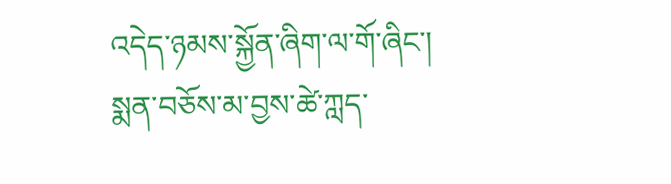འདེད་ཉམས་སྐྱོན་ཞིག་ལ་གོ་ཞིང་། སྨན་བཅོས་མ་བྱས་ཚེ་ཀླད་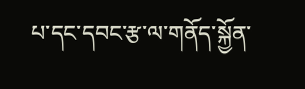པ་དང་དབང་རྩ་ལ་གནོད་སྐྱོན་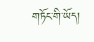གཏོང་གི་ཡོད།